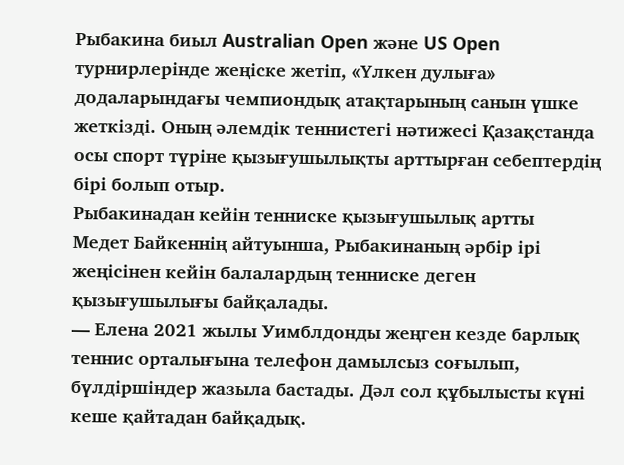Рыбакина биыл Australian Open және US Open турнирлерінде жеңіске жетіп, «Үлкен дулыға» додаларындағы чемпиондық атақтарының санын үшке жеткізді. Оның әлемдік теннистегі нәтижесі Қазақстанда осы спорт түріне қызығушылықты арттырған себептердің бірі болып отыр.
Рыбакинадан кейін тенниске қызығушылық артты
Медет Байкеннің айтуынша, Рыбакинаның әрбір ірі жеңісінен кейін балалардың тенниске деген қызығушылығы байқалады.
— Елена 2021 жылы Уимблдонды жеңген кезде барлық теннис орталығына телефон дамылсыз соғылып, бүлдіршіндер жазыла бастады. Дәл сол құбылысты күні кеше қайтадан байқадық.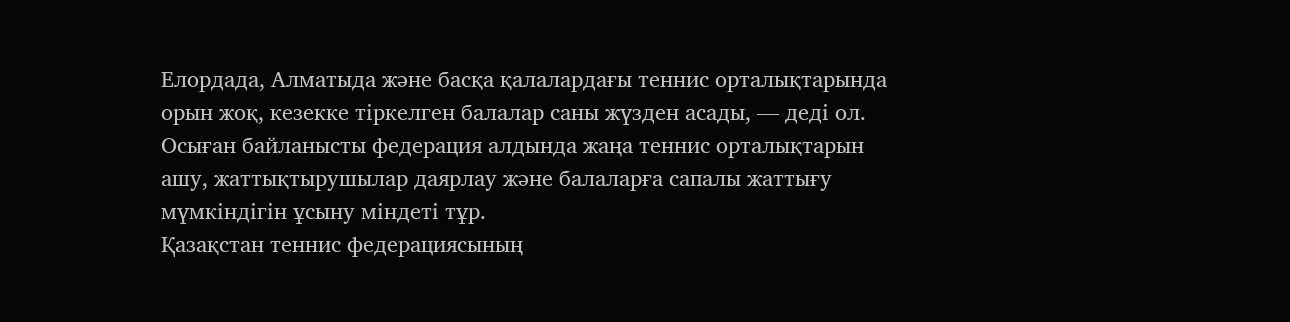Елордада, Алматыда және басқа қалалардағы теннис орталықтарында орын жоқ, кезекке тіркелген балалар саны жүзден асады, — деді ол.
Осыған байланысты федерация алдында жаңа теннис орталықтарын ашу, жаттықтырушылар даярлау және балаларға сапалы жаттығу мүмкіндігін ұсыну міндеті тұр.
Қазақстан теннис федерациясының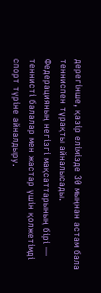дерегінше, қазір елімізде 30 мыңнан астам бала тенниспен тұрақты айналысады.
Федерацияның негізгі мақсаттарының бірі — теннисті балалар мен жастар үшін қолжетімді спорт түріне айналдыру.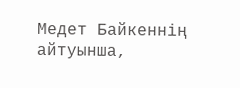Медет Байкеннің айтуынша,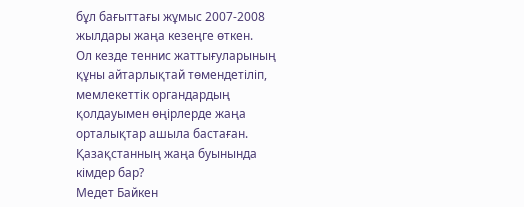бұл бағыттағы жұмыс 2007-2008 жылдары жаңа кезеңге өткен.
Ол кезде теннис жаттығуларының құны айтарлықтай төмендетіліп, мемлекеттік органдардың қолдауымен өңірлерде жаңа орталықтар ашыла бастаған.
Қазақстанның жаңа буынында кімдер бар?
Медет Байкен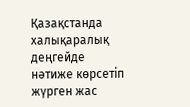Қазақстанда халықаралық деңгейде нәтиже көрсетіп жүрген жас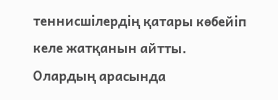теннисшілердің қатары көбейіп келе жатқанын айтты.
Олардың арасында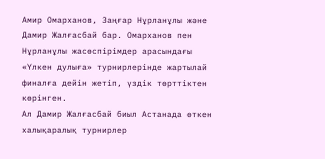Амир Омарханов, Заңғар Нұрланұлы және Дамир Жалғасбай бар. Омарханов пен Нұрланұлы жасөспірімдер арасындағы «Үлкен дулыға» турнирлерінде жартылай финалға дейін жетіп, үздік төрттіктен көрінген.
Ал Дамир Жалғасбай биыл Астанада өткен халықаралық турнирлер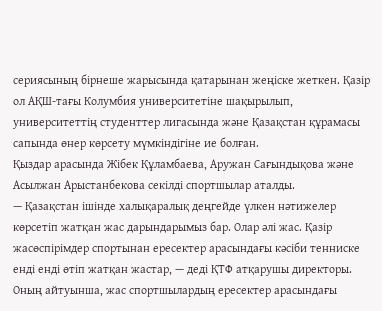сериясының бірнеше жарысында қатарынан жеңіске жеткен. Қазір ол АҚШ-тағы Колумбия университетіне шақырылып, университеттің студенттер лигасында және Қазақстан құрамасы сапында өнер көрсету мүмкіндігіне ие болған.
Қыздар арасында Жібек Құламбаева, Аружан Сағындықова және Асылжан Арыстанбекова секілді спортшылар аталды.
— Қазақстан ішінде халықаралық деңгейде үлкен нәтижелер көрсетіп жатқан жас дарындарымыз бар. Олар әлі жас. Қазір жасөспірімдер спортынан ересектер арасындағы кәсіби тенниске енді енді өтіп жатқан жастар, — деді ҚТФ атқарушы директоры.
Оның айтуынша, жас спортшылардың ересектер арасындағы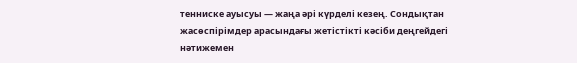тенниске ауысуы — жаңа әрі күрделі кезең. Сондықтан жасөспірімдер арасындағы жетістікті кәсіби деңгейдегі нәтижемен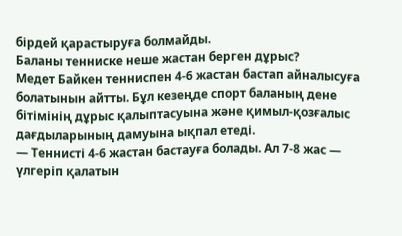бірдей қарастыруға болмайды.
Баланы тенниске неше жастан берген дұрыс?
Медет Байкен тенниспен 4-6 жастан бастап айналысуға болатынын айтты. Бұл кезеңде спорт баланың дене бітімінің дұрыс қалыптасуына және қимыл-қозғалыс дағдыларының дамуына ықпал етеді.
— Теннисті 4-6 жастан бастауға болады. Ал 7-8 жас — үлгеріп қалатын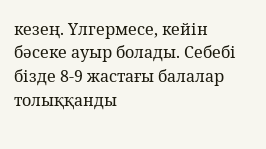кезең. Үлгермесе, кейін бәсеке ауыр болады. Себебі бізде 8-9 жастағы балалар толыққанды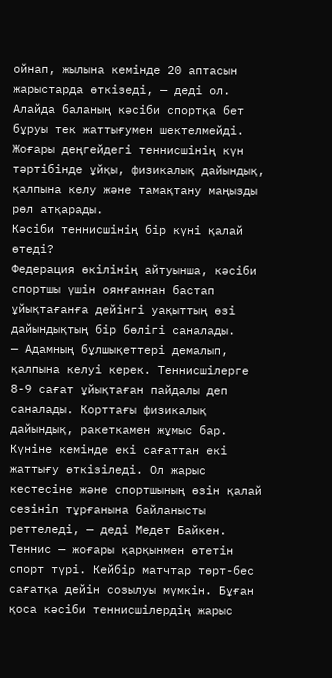ойнап, жылына кемінде 20 аптасын жарыстарда өткізеді, — деді ол.
Алайда баланың кәсіби спортқа бет бұруы тек жаттығумен шектелмейді. Жоғары деңгейдегі теннисшінің күн тәртібінде ұйқы, физикалық дайындық, қалпына келу және тамақтану маңызды рөл атқарады.
Кәсіби теннисшінің бір күні қалай өтеді?
Федерация өкілінің айтуынша, кәсіби спортшы үшін оянғаннан бастап ұйықтағанға дейінгі уақыттың өзі дайындықтың бір бөлігі саналады.
— Адамның бұлшықеттері демалып, қалпына келуі керек. Теннисшілерге 8-9 сағат ұйықтаған пайдалы деп саналады. Корттағы физикалық дайындық, ракеткамен жұмыс бар. Күніне кемінде екі сағаттан екі жаттығу өткізіледі. Ол жарыс кестесіне және спортшының өзін қалай сезініп тұрғанына байланысты реттеледі, — деді Медет Байкен.
Теннис — жоғары қарқынмен өтетін спорт түрі. Кейбір матчтар төрт-бес сағатқа дейін созылуы мүмкін. Бұған қоса кәсіби теннисшілердің жарыс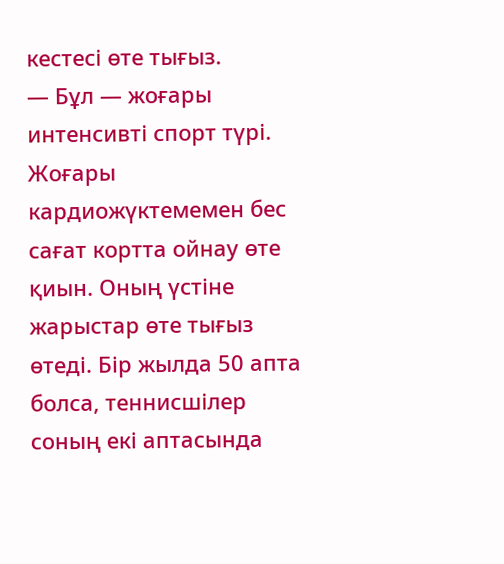кестесі өте тығыз.
— Бұл — жоғары интенсивті спорт түрі. Жоғары кардиожүктемемен бес сағат кортта ойнау өте қиын. Оның үстіне жарыстар өте тығыз өтеді. Бір жылда 50 апта болса, теннисшілер соның екі аптасында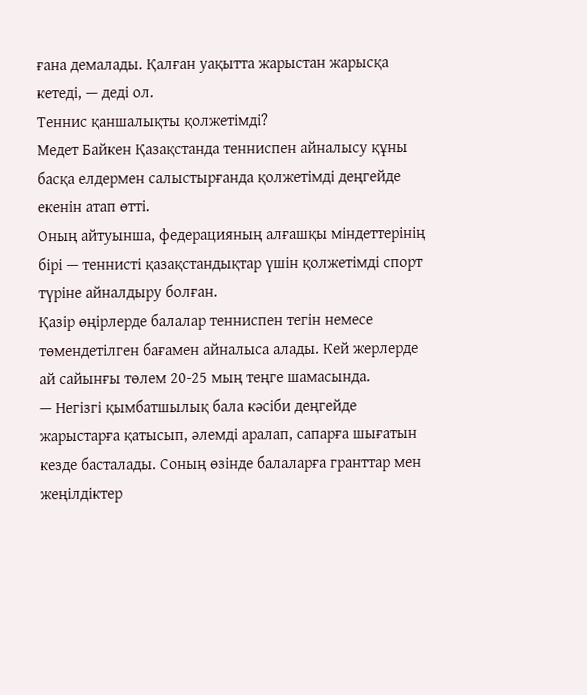ғана демалады. Қалған уақытта жарыстан жарысқа кетеді, — деді ол.
Теннис қаншалықты қолжетімді?
Медет Байкен Қазақстанда тенниспен айналысу құны басқа елдермен салыстырғанда қолжетімді деңгейде екенін атап өтті.
Оның айтуынша, федерацияның алғашқы міндеттерінің бірі — теннисті қазақстандықтар үшін қолжетімді спорт түріне айналдыру болған.
Қазір өңірлерде балалар тенниспен тегін немесе төмендетілген бағамен айналыса алады. Кей жерлерде ай сайынғы төлем 20-25 мың теңге шамасында.
— Негізгі қымбатшылық бала кәсіби деңгейде жарыстарға қатысып, әлемді аралап, сапарға шығатын кезде басталады. Соның өзінде балаларға гранттар мен жеңілдіктер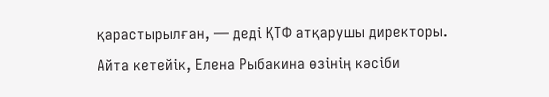қарастырылған, — деді ҚТФ атқарушы директоры.
Айта кетейік, Елена Рыбакина өзінің кәсіби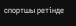спортшы ретінде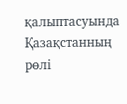қалыптасуында Қазақстанның рөлі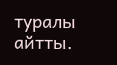туралы айтты.